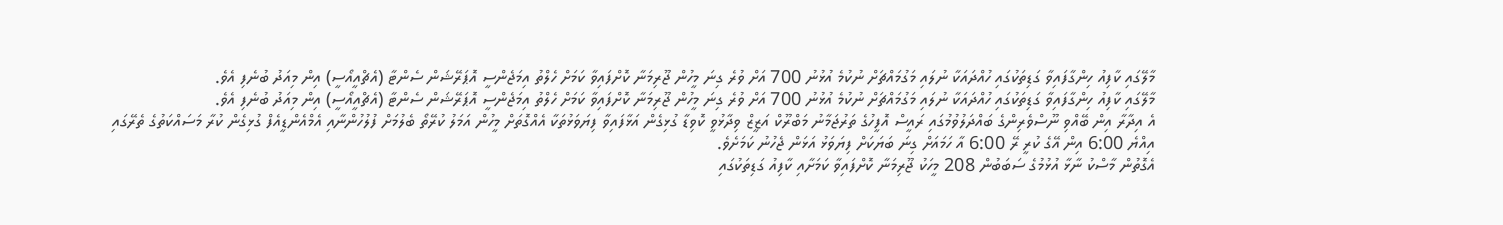މާލޭގައި ކާފިއު ހިންގާފައިވާ ގަޑިތަކުގައި ހުއްދައަކާ ނުލައި މަގުމައްޗަށް ނުކުމެ އުޅުނު 700 އަށް ވުރެ ގިނަ މީހުން ޖޫރިމަނާ ކޮށްފައިވާ ކަމަށް ހެލްތު އިމަޖެންސީ އޮޕަރޭޝަން ސެންޓާ (އެޗްއީއޯސީ) އިން މިއަދު ބުނެފި އެވެ.
މާލޭގައި ކާފިއު ހިންގާފައިވާ ގަޑިތަކުގައި ހުއްދައަކާ ނުލައި މަގުމައްޗަށް ނުކުމެ އުޅުނު 700 އަށް ވުރެ ގިނަ މީހުން ޖޫރިމަނާ ކޮށްފައިވާ ކަމަށް ހެލްތު އިމަޖެންސީ އޮޕަރޭޝަން ސެންޓާ (އެޗްއީއޯސީ) އިން މިއަދު ބުނެފި އެވެ.
އެ އިދާރާ އިން ބޭއްވި ނޫސްވެރިންގެ ބައްދަލުވުމުގައި ރައީސް އޮފީހުގެ ތަރުޖަމާނު މަބްރޫކް އަޒީޒް ވިދާޅުވީ ކޮވިޑާ ގުޅިގެން އަޅާފައިވާ ފިޔަވަޅުތަކާ އެއްގޮތަށް މީހުން އަމަލު ކުރޭތޯ ބެލުމަށް ފުލުހުންނާއި އެމްއެންޑީއެފް ގުޅިގެން ކުރާ މަސައްކަތުގެ ތެރޭގައި އިއްޔެ 6:00 އިން އޭގެ ކުރީ ރޭ 6:00 އާ ހަމައަށް ގިނަ ބަޔަކަށް ފިޔަވަޅު އަޅަން ޖެހުނު ކަމަށެވެ.
އެގޮތުން މާސްކު ނާޅާ އުޅުމުގެ ސަބަބުން 208 މީހަކު ޖޫރިމަނާ ކޮށްފައިވާ ކަމަށާއި ކާފިއު ގަޑިތަކުގައި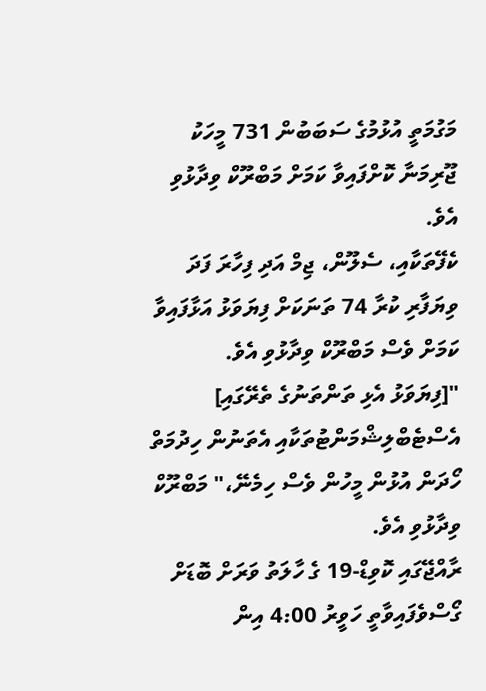މަގުމަތީ އުޅުމުގެ ސަބަބުން 731 މީހަކު ޖޫރިމަނާ ކޮށްފައިވާ ކަމަށް މަބްރޫކް ވިދާޅުވި އެވެ.
ކެފޭތަކާއި، ސެލޫން، ޖިމް އަދި ފިހާރަ ފަދަ ވިޔަފާރި ކުރާ 74 ތަނަކަށް ފިޔަވަޅު އަޅާފައިވާ ކަމަށް ވެސް މަބްރޫކް ވިދާޅުވި އެވެ.
"[ފިޔަވަޅު އެޅި ތަންތަނުގެ ތެރޭގައި] އެސްޓެބްލިޝްމަންޓުތަކާއި އެތަނުން ހިދުމަތް ހޯދަން އުޅުން މީހުން ވެސް ހިމެނޭ،" މަބްރޫކް ވިދާޅުވި އެވެ.
ރާއްޖޭގައި ކޮވިޑް-19 ގެ ހާލަތު ވަރަށް ބޮޑަށް ގޯސްވެފައިވާތީ ހަވީރު 4:00 އިން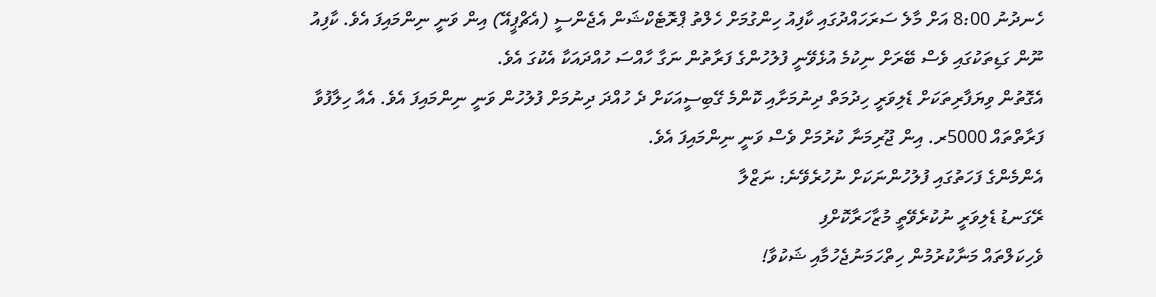ހެނދުނު 8:00 އަށް މާލެ ސަރަހައްދުގައި ކާފިއު ހިންގުމަށް ހެލްތު ޕްރޮޓެކްޝަން އެޖެންސީ (އެޗްޕީއޭ) އިން ވަނީ ނިންމައިފަ އެވެ. ކާފިއު ނޫން ގަޑިތަކުގައި ވެސް ބޭރަށް ނިކުމެ އުޅެވޭނީ ފުލުހުންގެ ފަރާތުން ނަގާ ހާއްސަ ހުއްދައަކާ އެކުގަ އެވެ.
އެގޮތުން ވިޔަފާރިތަކަށް ޑެލިވަރީ ހިދުމަތް ދިނުމަށާއި ކޮންމެ ގޭބިސީއަކަށް ދެ ހުއްދަ ދިނުމަށް ފުލުހުން ވަނީ ނިންމައިފަ އެވެ. އެއާ ހިލާފުވާ ފަރާތްތައް 5000ރ. އިން ޖޫރިމަނާ ކުރުމަށް ވެސް ވަނީ ނިންމައިފަ އެވެ.
އެންމެންގެ ފަހަތުގައި ފުލުހުންނަކަށް ނުހުރެވޭނެ: ނަޒްލާ
ރޭގަނޑު ޑެލިވަރީ ނުކުރެވޭތީ މުޒާހަރާކޮށްފި
ވެހިކަލްތައް މަނާކުރުމުން ހިތްހަމަނުޖެހުމާއި ޝަކުވާ!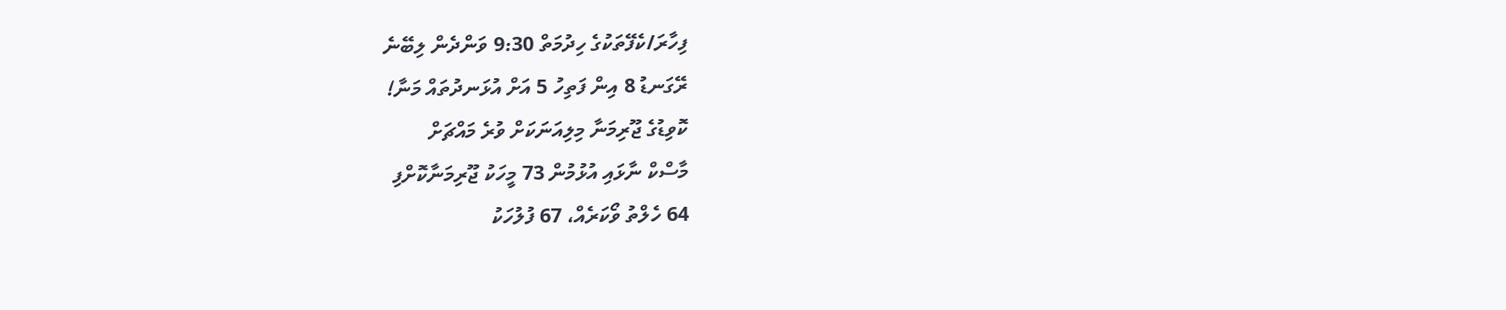ފިހާރަ/ކެފޭތަކުގެ ހިދުމަތް 9:30 ވަންދެން ލިބޭނެ
ރޭގަނޑު 8 އިން ފަތިހު 5 އަށް އުޅަނދުތައް މަނާ!
ކޮވިޑުގެ ޖޫރިމަނާ މިލިއަނަކަށް ވުރެ މައްޗަށް
މާސްކް ނާޅައި އުޅުމުން 73 މީހަކު ޖޫރިމަނާކޮށްފި
64 ހެލްތު ވޯކަރެއް، 67 ފުލުހަކު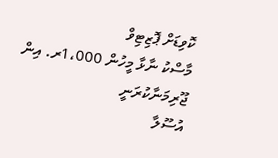ކޮވިޑަށް ޕޮޒިޓިވް
މާސްކު ނާޅާ މީހުން 1،000ރ. އިން ޖޫރިމަނާކުރަނީ
އުސޫލާ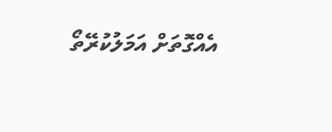އެއްގޮތަށް އަމަލުކުރޭތޯ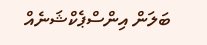ބަލަން އިންސްޕެކްޝަނެއް